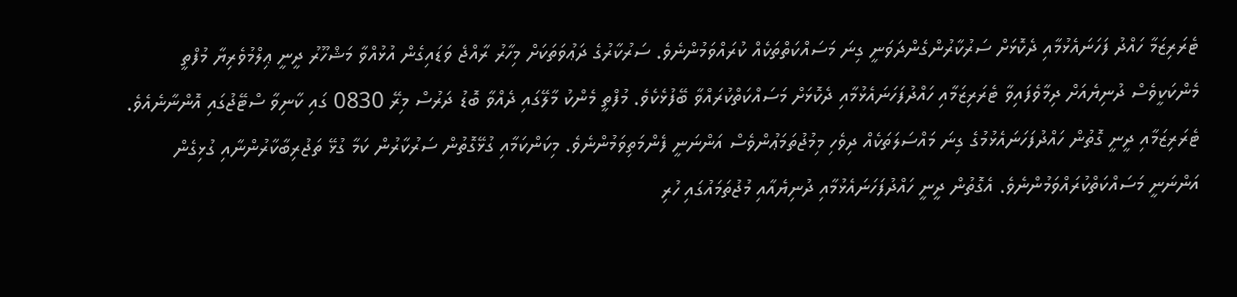ޓެރަރިޒަމާ ހައްދު ފަހަނައެޅުމާއި ދެކޮޅަށް ސަރުކާރުންގެންދަވަނީ ގިނަ މަސައްކަތްތަކެއް ކުރައްވަމުންނެވެ. ސަރުކާރުގެ ދަޢުވަތަކަށް މިހާރު ރާއްޖެ ވަޑައިގެން އުޅުއްވާ މަޝްހޫރު ދީނީ ޢިލްމުވެރިޔާ މުފްތީ މެންކަކީވެސް ދުނިޔެއަށް ދިމާވެފައިވާ ޓެރަރިޒަމާއި ހައްދުފަހަނައެޅުމާއި ދެކޮޅަށް މަސައްކަތްކުރައްވާ ބޭފުޅެކެވެ. މުފްތީ މެންކު މާލޭގައި ދެއްވާ ބޮޑު ދަރުސް މިރޭ 0830 ގައި ކާނިވާ ސްޓޭޖުގައި އޮންނާނެއެވެ.
ޓެރަރިޒަމާއި ދީނީ ގޮތުން ހައްދުފަހަނައެޅުމުގެ ގިނަ މައްސަލަތަކެއް ދިވެހި މިމުޖުތަމަޢުންވެސް އަންނަނީ ފެންމަތިވަމުންނެވެ. މިކަންކަމާއި ގުޅޭގޮތުން ސަރުކާރުން ކަމާ ގުޅޭ ތަޖުރިބާކާރުންނާއި ގުޅިގެން އަންނަނީ މަސައްކަތްކުރައްވަމުންނެވެ. އެގޮތުން ދީނީ ހައްދުފަހަނައެޅުމާއި ދުނިޔެއާއި މުޖުތަމައުގައި ހުރި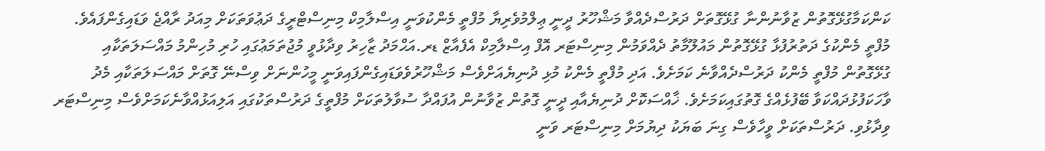ކަންކަމާގުޅޭގޮތުން ޒުވާނުންނާ ގުޅޭގޮތަށް ދަރުސްދެއްވާ މަޝްހޫރު ދީނީ ޢިލްމުވެރިޔާ މުފްތީ މެންކުވަނީ އިސްލާމިކް މިނިސްޓްރީގެ ދަޢުވަތަކަށް މިއަދު ރާއްޖެ ވަޑައިގެންފައެވެ.
މުފްތީ މެންކުގެ ދަތުރުފުޅާ ގުޅޭގޮތުން މައުލޫމާތު ދެއްވަމުން މިނިސްޓަރ އޮފް އިސްލާމިކް އެފެއާޒް ޑރ.އަޙްމަދު ޒާހިރު ވިދާޅުވީ މުޖުތަމަޢުގައި ހުރި މުހިންމު މައްސަލަތަކާއި ގުޅޭގޮތުން މުފްތީ މެންކު ދަރުސްދެއްވާނެ ކަމަށެވެ. އަދި މުފްތީ މެންކު މުޅި ދުނިޔެއަށްވެސް މަޝްހޫރުވެވަޑައިގެންފައިވަނީ މީހުންނަށް ވިސްނޭ ގޮތަށް މައްސަލަތަކާއި މެދު ވާހަކަފުޅުދައްކަވާ ބޭފުޅެއްގެ ގޮތުގައިކަމަށެވެ. ޚާއްސަކޮށް ދުނިޔެއާއި ދީނީ ގޮތުން ޒުވާނުން އުފައްދާ ސުވާލުތަކަށް މުފްތީގެ ދަރުސްތަކުގައި އަލިއަޅުއްވާނެކަމަށްވެސް މިނިސްޓަރ ވިދާޅުވި. ދަރުސްތަކަށް ވީހާވެސް ގިނަ ބަޔަކު ދިޔުމަށް މިނިސްޓަރ ވަނީ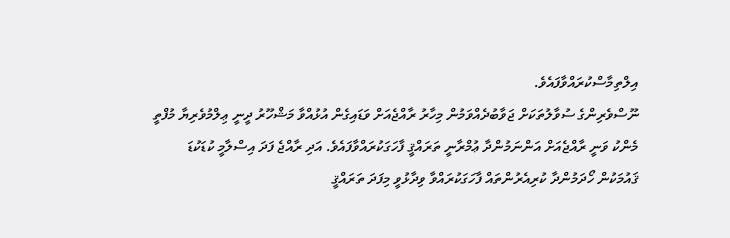އިލްތިމާސްކުރައްވާފައެވެ.
ނޫސްވެރިންގެ ސުވާލުތަކަށް ޖަވާބުދެއްވަމުން މިހާރު ރާއްޖެއަށް ވަޑައިގެން އުޅުއްވާ މަޝްހޫރު ދީނީ ޢިލްމުވެރިޔާ މުފްތީ މެންކު ވަނީ ރާއްޖެއަށް އަންނަމުންދާ ޢުމްރާނީ ތަރައްޤީ ފާހަގަކުރައްވާފައެވެ. އަދި ރާއްޖެ ފަދަ އިސްލާމީ ކުޑަކުޑަ ޤައުމަކުން ހޯދަމުންދާ ކުރިއެރުންތައް ފާހަގަކުރައްވާ ވިދާޅުވީ މިފަދަ ތަރައްޤީ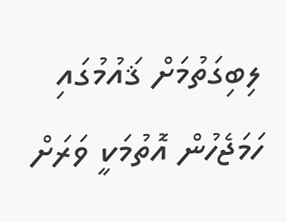ލިބިގަތުމަށް ޤައުމުގައި ހަމަޖެހުން އޮތުމަކީ ވަރަށް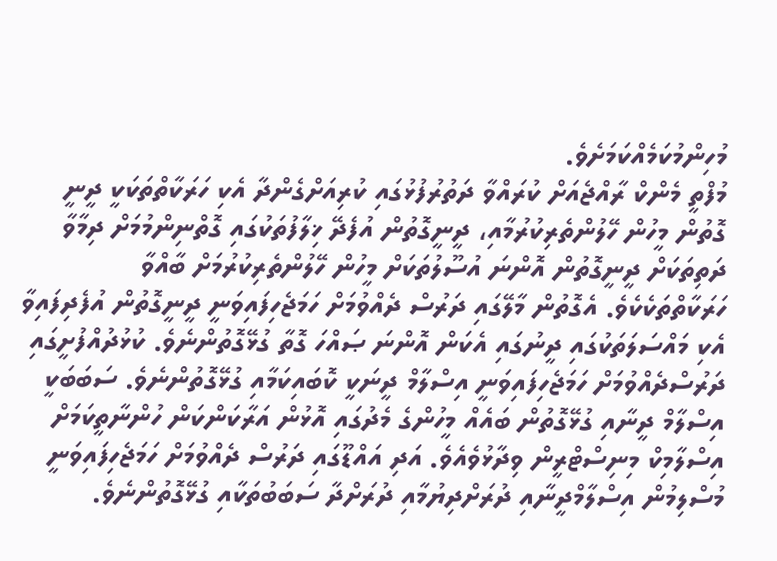މުހިންމުކަމެއްކަމަށެވެ.
މުފްތީ މެންކް ރާއްޖެއަށް ކުރައްވާ ދަތުރުފުޅުގައި ކުރިއަށްގެންދާ އެކި ހަރަކާތްތަކަކީ ދީނީ ގޮތުން މީހުން ހޭލުންތެރިކުރުމާއި، ދީނީގޮތުން އުފެދޭ ޚިލާފުތަކުގައި ގޮތްނިންމުމަށް ދިމާވާ ދަތިތަކަށް ދީނީގޮތުން އޮންނަ އުސޫލުތަކަށް މީހުން ހޭލުންތެރިކުރުމަށް ބާއްވާ ހަރަކާތްތަކެކެވެ. އެގޮތުން މާލޭގައި ދަރުސް ދެއްވުމަށް ހަމަޖެހިފައިވަނީ ދީނީގޮތުން އުފެދިފައިވާ އެކި މައްސަލަތަކުގައި ދީނުގައި އެކަން އޮންނަ ޞައްހަ ގޮތާ ގުޅޭގޮތުންނެވެ. ކުޅުދުއްފުށީގައި ދަރުސްދެއްވުމަށް ހަމަޖެހިފައިވަނީ އިސްލާމް ދީނަކީ ކޮބައިކަމާއި ގުޅޭގޮތުންނެވެ. ސަބަބަކީ އިސްލާމް ދީނާއި ގުޅޭގޮތުން ބައެއް މީހުންގެ މެދުގައި އޮޅުން އަރާކަންކަން ހުންނާތީކަމަށް އިސްލާމިކް މިނިސްޓްރީން ވިދާޅުވެއެވެ. އަދި އައްޑޫގައި ދަރުސް ދެއްވުމަށް ހަމަޖެހިފައިވަނީ މުސްލިމުން އިސްލާމްދީނާއި ދުރަށްދިޔުމާއި ދުރަށްދާ ސަބަބުތަކާއި ގުޅޭގޮތުންނެވެ.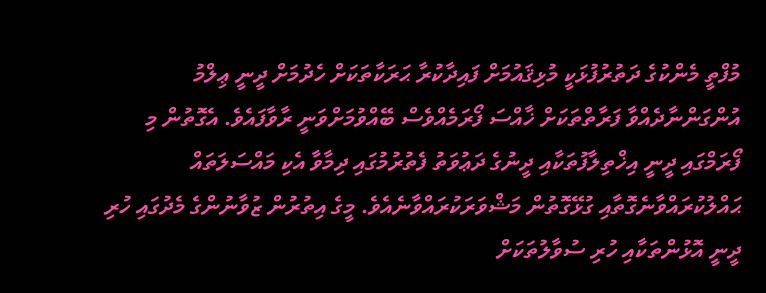މުފްތީ މެންކުގެ ދަތުރުފުޅަކީ މުޅިޤައުމަށް ފައިދާކުރާ ޙަރަކާތަކަށް ހެދުމަށް ދީނީ ޢިލްމު އުންގަންނާދެއްވާ ފަރާތްތަކަށް ޚާއްސަ ފޯރަމެއްވެސް ބޭއްވުމަށްވަނީ ރާވާފައެވެ. އެގޮތުން މި ފޯރަމްގައި ދީނީ އިޚްތިލާފުތަކާއި ދީނުގެ ދަޢުވަތު ފެތުރުމުގައި ދިމާވާ އެކި މައްސަލަތައް ޙައްލުކުރައްވާނެގޮތާއި ގުޅޭގޮތުން މަޝްވަރަކުރައްވާނެއެވެ. މީގެ އިތުރުން ޒުވާނުންގެ މެދުގައި ހުރި ދީނީ އޮޅުންތަކާއި ހުރި ސުވާލުތަކަށް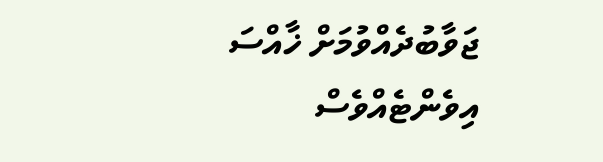ޖަވާބުދެއްވުމަށް ޚާއްސަ އިވެންޓެއްވެސް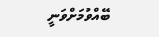ބޭއްވުމަށްވަނީ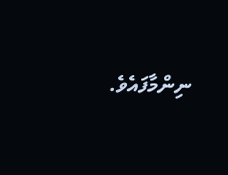ނިންމާފައެވެ.